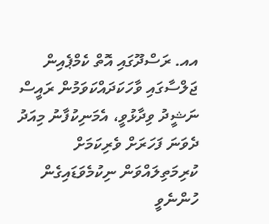އއ. ރަސްދޫގައި އޮތް ކެމްޕެއިން ޖަލްސާގައި ވާހަކަދައްކަވަމުން ރައީސް ނަޝީދު ވިދާޅުވީ، އެމަނިކުފާނު މިއަދު ދެވަނަ ފަހަރަށް ވެރިކަމަށް ކުރިމަތިލައްވަން ނިކުމެވަޑައިގެން ހުންނެވީ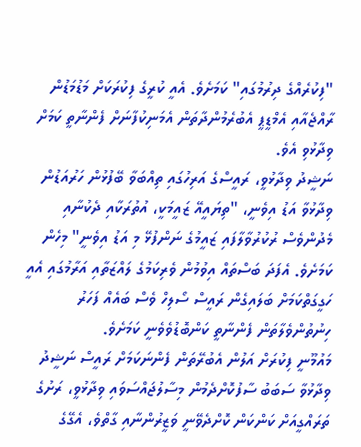"ފިކުރެއްގެ ދިރުމުގައި" ކަމަށެވެ. އެއީ ކުރީގެ ފިކުރަކަށް މަޑުމަޑުން ރާއްޖެއާއި އެމްޑީޕީ އެބުރެމުންދާތަން އެމަނިކުފާނަށް ފެންނާތީ ކަމަށް ވިދާޅުވި އެވެ.
ނަޝީދު ވިދާޅުވީ، ރައީސްގެ އަރިހުގައި ތިއްބަވާ ބޭފުޅުން ހަރުއަޑުން ވިދާޅުވާ އަޑު އިވެނީ، "ތިޔައީއޭ ޒައީމަކީ، އުތުރަކާއި ދެކުނާއި މެދުންވެސް ރުކުރުވާލާފައި ޒައީމުގެ ނަންފުޅޭ މި އަޑު އިވެނީ" މިހެން ކަމަށެވެ. އެފަދަ ބަސްތައް އިވުމުން ވެރިކަމުގެ ލައްޒަތާއި އަރާމުގައި އެއީ ހަގީގަތްކަމަށް ބަލައިގެން ރައީސް ސޯލިހް ވެސް ބައެއް ފަހަރު ހިނުތުންވެލާތަން ފެންނާތީ ކަންބޮޑުވެވެނީ ކަމަށެވެ.
މައުމޫނީ ފިކުރަށް އަލުން އެބުރޭތަން ފެންނަކަމަށް ރައީސް ނަޝީދު ވިދާޅުވާ ސަބަބު ސާފުކޮށްދެމުން މިސާލުޖައްސަވައި ވިދާޅުވީ، ރަށުގެ ތަރައްގީއަށް ކަންކަން ކޮށްދެވޭނީ ވަޒީރުންނާއި ގާތްވެ، އެގޭގެ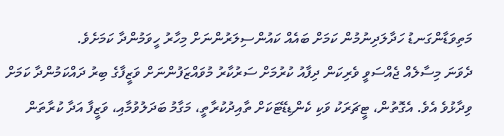މަތިވަޑާންގަނޑު ހަދާލަދިނުމުން ކަމަށް ބައެއް ކައުންސިލަރުންނަށް މިހާރު ހީވަމުންދާ ކަމަށެވެ.
ދެވަނަ މިސާލެއް ޖެއްސަވީ ވެރިކަން ދިފާއު ކުރުމަށް ސަރުކާރު މުވައްޒަފުންނަށް ވަޒީފާގެ ބިރު ދައްކަމުންދާ ކަމަށް ވިދާޅުވެ އެވެ. އެގޮތުން، ޓީޗަރަކު ވަކި ކެންޑިޑޭޓަކަށް ތާއިދުކުރާތީ، މަގާމު ބަދަލުވުމާއި، ވަޒީފާ އަދާ ކުރާތަން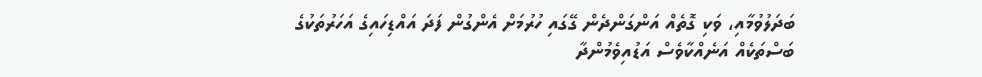ބަދަލުވުމާއި، ވަކި ގޮތެއް އަންގަންދެން ގޭގައި ހުރުމަށް އެންގުން ފަދަ އައްޑިހައިގެ އަހަރުތަކުގެ ބަސްތަކެއް އަނެއްކާވެސް އަޑުއިވެމުންދާ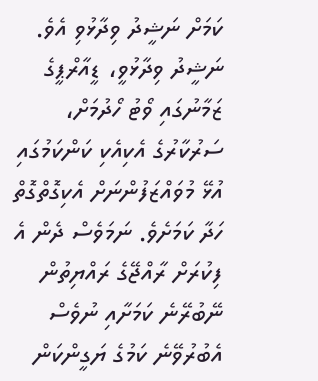ކަމަށް ނަޝީދު ވިދާޅުވި އެވެ.
ނަޝީދު ވިދާޅުވީ، ޑީއާރްޕީގެ ޒަމާނުގައި ވޯޓު ހޯދުމަށް، ސަރުކާރުގެ އެކިއެކި ކަންކަމުގައި އުޅޭ މުވައްޒަފުންނަށް އެކިގޮތްގޮތް ހަދާ ކަމަށެވެ. ނަމަވެސް ދެން އެ ފިކުރަށް ރާއްޖޭގެ ރައްޔިތުން ނޭބުރޭނެ ކަމަށާއި ނުވެސް އެބުރުވޭނެ ކަމުގެ ޔަގީންކަން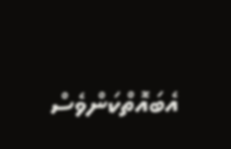އެބައޮތްކަންވެސް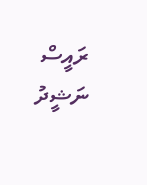ރައީސް ނަޝީދު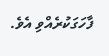ފާހަގަކުރެއްވި އެވެ.